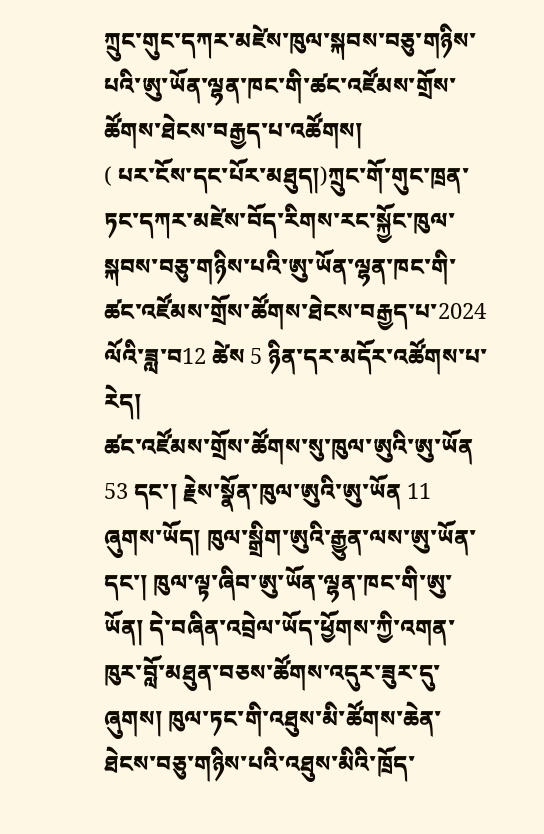ཀྲུང་གུང་དཀར་མཛེས་ཁུལ་སྐབས་བཅུ་གཉིས་པའི་ཨུ་ཡོན་ལྷན་ཁང་གི་ཚང་འཛོམས་གྲོས་ཚོགས་ཐེངས་བརྒྱད་པ་འཚོགས།
( པར་ངོས་དང་པོར་མཐུད།)ཀྲུང་གོ་གུང་ཁྲན་ཏང་དཀར་མཛེས་བོད་རིགས་རང་སྐྱོང་ཁུལ་སྐབས་བཅུ་གཉིས་པའི་ཨུ་ཡོན་ལྷན་ཁང་གི་ཚང་འཛོམས་གྲོས་ཚོགས་ཐེངས་བརྒྱད་པ་2024 ལོའི་ཟླ་བ12 ཚེས 5 ཉིན་དར་མདོར་འཚོགས་པ་རེད།
ཚང་འཛོམས་གྲོས་ཚོགས་སུ་ཁུལ་ཨུའི་ཨུ་ཡོན 53 དང་། རྗེས་སྣོན་ཁུལ་ཨུའི་ཨུ་ཡོན 11 ཞུགས་ཡོད། ཁུལ་སྒྲིག་ཨུའི་རྒྱུན་ལས་ཨུ་ཡོན་དང་། ཁུལ་ལྟ་ཞིབ་ཨུ་ཡོན་ལྷན་ཁང་གི་ཨུ་ཡོན། དེ་བཞིན་འབྲེལ་ཡོད་ཕྱོགས་ཀྱི་འགན་ཁུར་བློ་མཐུན་བཅས་ཚོགས་འདུར་ཟུར་དུ་ཞུགས། ཁུལ་ཏང་གི་འཐུས་མི་ཚོགས་ཆེན་ཐེངས་བཅུ་གཉིས་པའི་འཐུས་མིའི་ཁྲོད་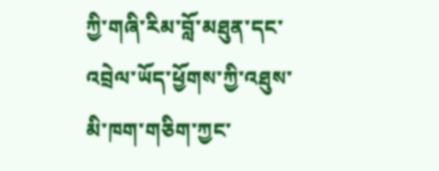ཀྱི་གཞི་རིམ་བློ་མཐུན་དང་འབྲེལ་ཡོད་ཕྱོགས་ཀྱི་འཐུས་མི་ཁག་གཅིག་ཀྱང་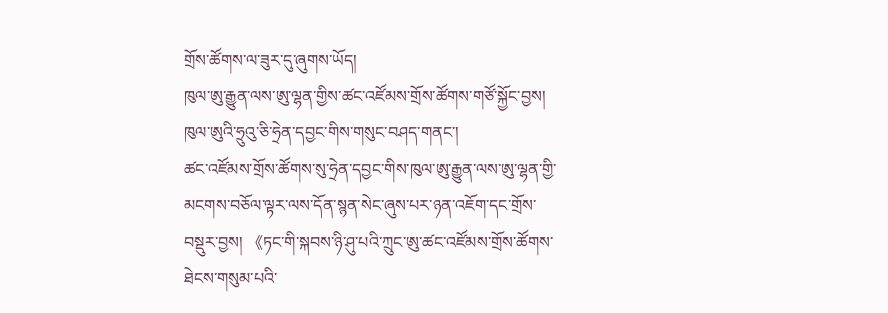གྲོས་ཚོགས་ལ་ཟུར་དུ་ཞུགས་ཡོད།
ཁུལ་ཨུ་རྒྱུན་ལས་ཨུ་ལྷན་གྱིས་ཚང་འཛོམས་གྲོས་ཚོགས་གཙོ་སྐྱོང་བྱས། ཁུལ་ཨུའི་ཧྲུའུ་ཅི་ཧྲེན་དབྱང་གིས་གསུང་བཤད་གནང་།
ཚང་འཛོམས་གྲོས་ཚོགས་སུ་ཧྲེན་དབྱང་གིས་ཁུལ་ཨུ་རྒྱུན་ལས་ཨུ་ལྷན་གྱི་མངགས་བཅོལ་ལྟར་ལས་དོན་སྙན་སེང་ཞུས་པར་ཉན་འཇོག་དང་གྲོས་བསྡུར་བྱས། 《ཏང་གི་སྐབས་ཉི་ཤུ་པའི་ཀྲུང་ཨུ་ཚང་འཛོམས་གྲོས་ཚོགས་ཐེངས་གསུམ་པའི་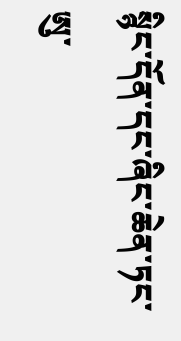སྙིང་དོན་དང་ཞིང་ཆེན་ཏང་ཨུ་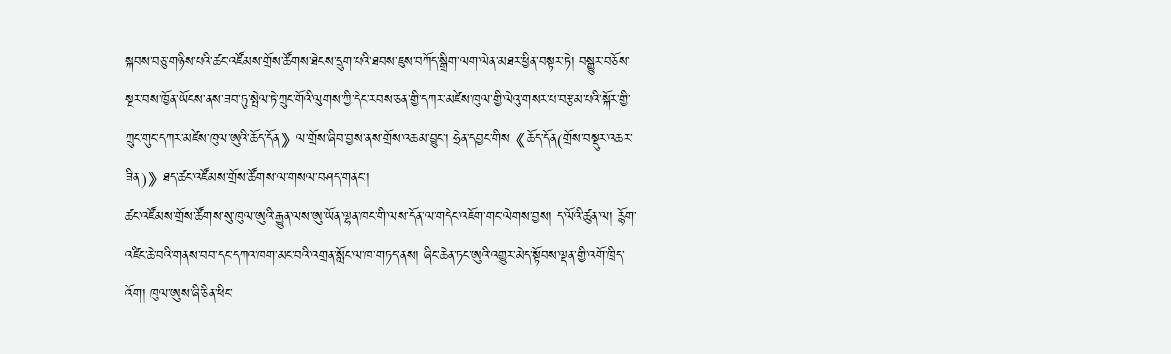སྐབས་བཅུ་གཉིས་པའི་ཚང་འཛོམས་གྲོས་ཚོགས་ཐེངས་དྲུག་པའི་ཐབས་ཇུས་བཀོད་སྒྲིག་ལག་ལེན་མཐར་ཕྱིན་བསྟར་ཏེ། བསྒྱུར་བཅོས་སྔར་བས་ཁྱོན་ཡོངས་ནས་ཟབ་ཏུ་སྤེལ་ཏེ་ཀྲུང་གོའི་ལུགས་ཀྱི་དེང་རབས་ཅན་གྱི་དཀར་མཛེས་ཁུལ་གྱི་ལེའུ་གསར་པ་བརྩམ་པའི་སྐོར་གྱི་ཀྲུང་གུང་དཀར་མཛེས་ཁུལ་ཨུའི་ཆོད་དོན》ལ་གྲོས་ཞིབ་བྱས་ནས་གྲོས་འཆམ་བྱུང་། ཧྲེན་དབྱང་གིས《ཆོད་དོན(གྲོས་བསྡུར་འཆར་ཟིན)》ཐད་ཚང་འཛོམས་གྲོས་ཚོགས་ལ་གསལ་བཤད་གནང་།
ཚང་འཛོམས་གྲོས་ཚོགས་སུ་ཁུལ་ཨུའི་རྒྱུན་ལས་ཨུ་ཡོན་ལྷན་ཁང་གི་ལས་དོན་ལ་གདེང་འཇོག་གང་ལེགས་བྱས། ད་ལོའི་ཚུན་ལ། རྙོག་འཛིང་ཆེ་བའི་གནས་བབ་དང་དཀའ་ཁག་མང་བའི་འགྲན་སློང་ལ་ཁ་གཏད་ནས། ཞིང་ཆེན་ཏང་ཨུའི་འགྱུར་མེད་སྟོབས་ལྡན་གྱི་འགོ་ཁྲིད་འོག། ཁུལ་ཨུས་ཞི་ཅིན་ཕིང་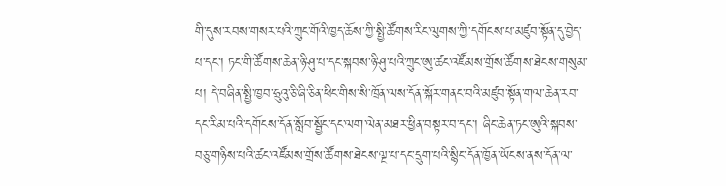གི་དུས་རབས་གསར་པའི་ཀྲུང་གོའི་ཁྱད་ཆོས་ཀྱི་སྤྱི་ཚོགས་རིང་ལུགས་ཀྱི་དགོངས་པ་མཛུབ་སྟོན་དུ་བྱེད་པ་དང་། ཏང་གི་ཚོགས་ཆེན་ཉི་ཤུ་པ་དང་སྐབས་ཉི་ཤུ་པའི་ཀྲུང་ཨུ་ཚང་འཛོམས་གྲོས་ཚོགས་ཐེངས་གསུམ་པ། དེ་བཞིན་སྤྱི་ཁྱབ་ཧྲུའུ་ཅི་ཞི་ཅིན་ཕིང་གིས་སི་ཁྲོན་ལས་དོན་སྐོར་གནང་བའི་མཛུབ་སྟོན་གལ་ཆེན་རབ་དང་རིམ་པའི་དགོངས་དོན་སློབ་སྦྱོང་དང་ལག་ལེན་མཐར་ཕྱིན་བསྟར་བ་དང་། ཞིང་ཆེན་ཏང་ཨུའི་སྐབས་བཅུ་གཉིས་པའི་ཚང་འཛོམས་གྲོས་ཚོགས་ཐེངས་ལྔ་པ་དང་དྲུག་པའི་སྙིང་དོན་ཁྱོན་ཡོངས་ནས་དོན་ལ་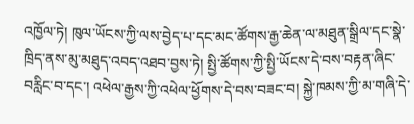འཁྱོལ་ཏེ། ཁུལ་ཡོངས་ཀྱི་ལས་བྱེད་པ་དང་མང་ཚོགས་རྒྱ་ཆེན་ལ་མཐུན་སྒྲིལ་དང་སྣེ་ཁྲིད་ནས་མུ་མཐུད་འབད་འཐབ་བྱས་ཏེ། སྤྱི་ཚོགས་ཀྱི་སྤྱི་ཡོངས་དེ་བས་བརྟན་ཞིང་བརླིང་བ་དང་། འཕེལ་རྒྱས་ཀྱི་འཕེལ་ཕྱོགས་དེ་བས་བཟང་བ། སྐྱེ་ཁམས་ཀྱི་མ་གཞི་དེ་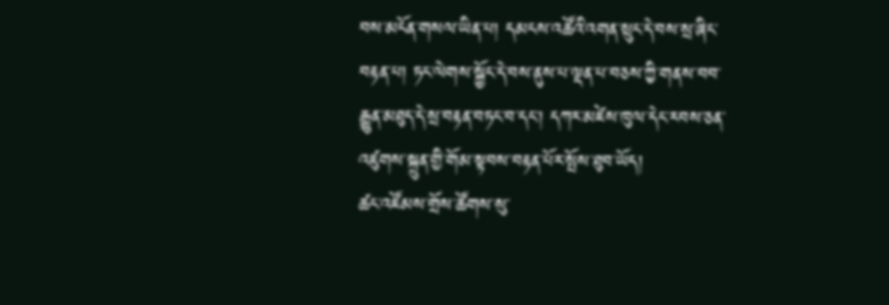བས་མངོན་གསལ་ཡིན་པ། དམངས་འཚོའི་འགན་སྲུང་དེ་བས་སྲ་ཞིང་བརྟན་པ། ཏང་ལེགས་སྐྱོང་དེ་བས་ནུས་པ་ལྡན་པ་བཅས་ཀྱི་གནས་བབ་རྒྱུན་མཐུད་དེ་སྲ་བརྟན་བཏང་བ་དང་། དཀར་མཛེས་ཁུལ་དེང་རབས་ཅན་འཛུགས་སྐྲུན་གྱི་གོམ་སྟབས་བརྟན་པོར་སྤོས་ཐུབ་ཡོད།
ཚང་འཛོམས་གྲོས་ཚོགས་སུ་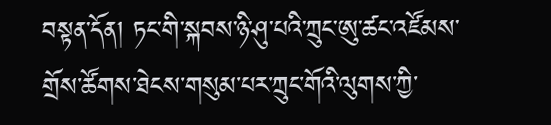བསྟན་དོན། ཏང་གི་སྐབས་ཉི་ཤུ་པའི་ཀྲུང་ཨུ་ཚང་འཛོམས་གྲོས་ཚོགས་ཐེངས་གསུམ་པར་ཀྲུང་གོའི་ལུགས་ཀྱི་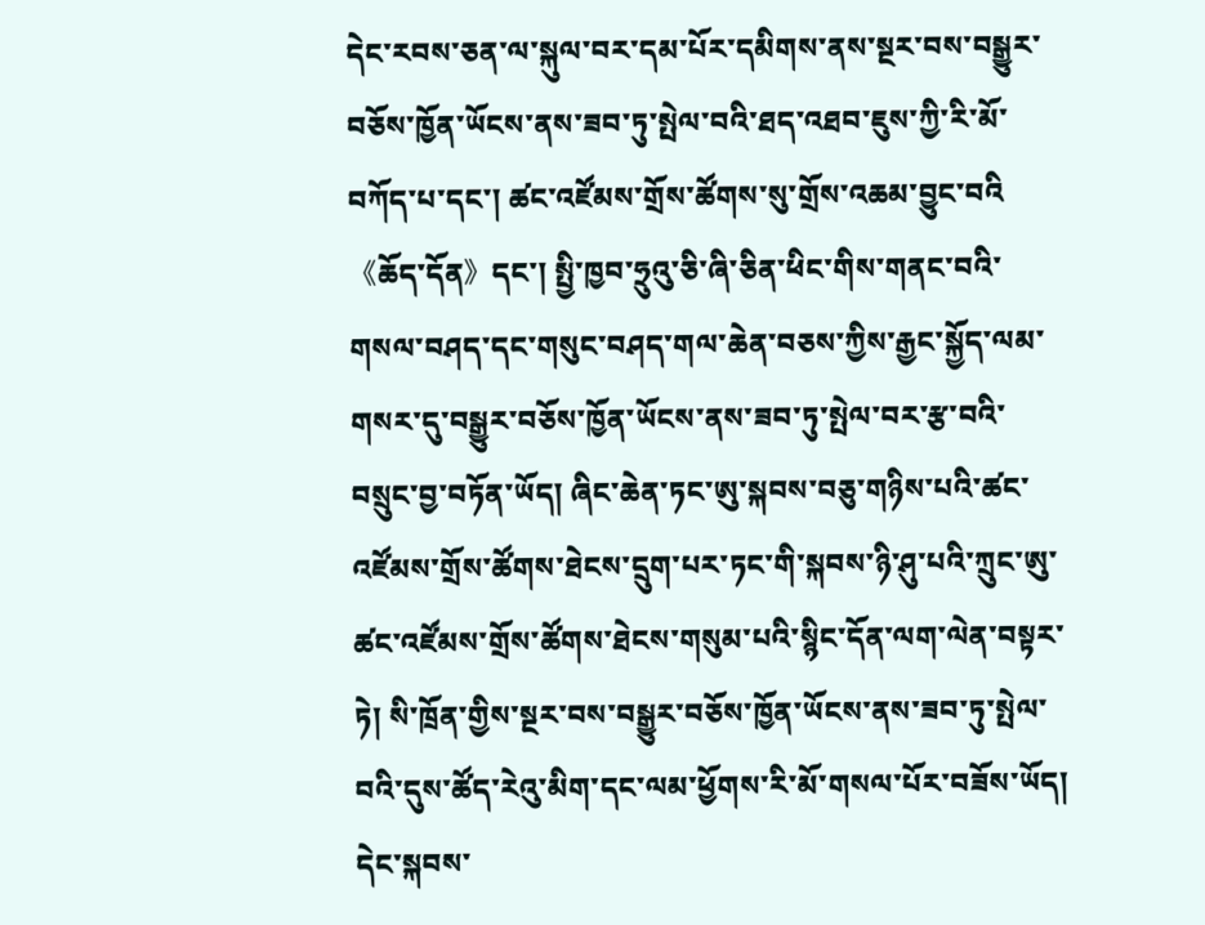དེང་རབས་ཅན་ལ་སྐུལ་བར་དམ་པོར་དམིགས་ནས་སྔར་བས་བསྒྱུར་བཅོས་ཁྱོན་ཡོངས་ནས་ཟབ་ཏུ་སྤེལ་བའི་ཐད་འཐབ་ཇུས་ཀྱི་རི་མོ་བཀོད་པ་དང་། ཚང་འཛོམས་གྲོས་ཚོགས་སུ་གྲོས་འཆམ་བྱུང་བའི《ཆོད་དོན》དང་། སྤྱི་ཁྱབ་ཧྲུའུ་ཅི་ཞི་ཅིན་ཕིང་གིས་གནང་བའི་གསལ་བཤད་དང་གསུང་བཤད་གལ་ཆེན་བཅས་ཀྱིས་རྒྱང་སྐྱོད་ལམ་གསར་དུ་བསྒྱུར་བཅོས་ཁྱོན་ཡོངས་ནས་ཟབ་ཏུ་སྤེལ་བར་རྩ་བའི་བསྲུང་བྱ་བཏོན་ཡོད། ཞིང་ཆེན་ཏང་ཨུ་སྐབས་བཅུ་གཉིས་པའི་ཚང་འཛོམས་གྲོས་ཚོགས་ཐེངས་དྲུག་པར་ཏང་གི་སྐབས་ཉི་ཤུ་པའི་ཀྲུང་ཨུ་ཚང་འཛོམས་གྲོས་ཚོགས་ཐེངས་གསུམ་པའི་སྙིང་དོན་ལག་ལེན་བསྟར་ཏེ། སི་ཁྲོན་གྱིས་སྔར་བས་བསྒྱུར་བཅོས་ཁྱོན་ཡོངས་ནས་ཟབ་ཏུ་སྤེལ་བའི་དུས་ཚོད་རེའུ་མིག་དང་ལམ་ཕྱོགས་རི་མོ་གསལ་པོར་བཟོས་ཡོད། དེང་སྐབས་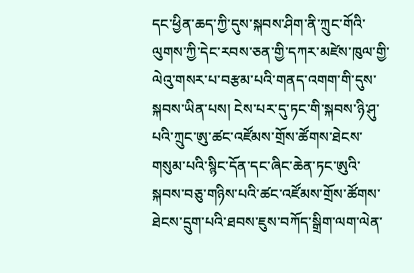དང་ཕྱིན་ཆད་ཀྱི་དུས་སྐབས་ཤིག་ནི་ཀྲུང་གོའི་ལུགས་ཀྱི་དེང་རབས་ཅན་གྱི་དཀར་མཛེས་ཁུལ་གྱི་ལེའུ་གསར་པ་བརྩམ་པའི་གནད་འགག་གི་དུས་སྐབས་ཡིན་པས། ངེས་པར་དུ་ཏང་གི་སྐབས་ཉི་ཤུ་པའི་ཀྲུང་ཨུ་ཚང་འཛོམས་གྲོས་ཚོགས་ཐེངས་གསུམ་པའི་སྙིང་དོན་དང་ཞིང་ཆེན་ཏང་ཨུའི་སྐབས་བཅུ་གཉིས་པའི་ཚང་འཛོམས་གྲོས་ཚོགས་ཐེངས་དྲུག་པའི་ཐབས་ཇུས་བཀོད་སྒྲིག་ལག་ལེན་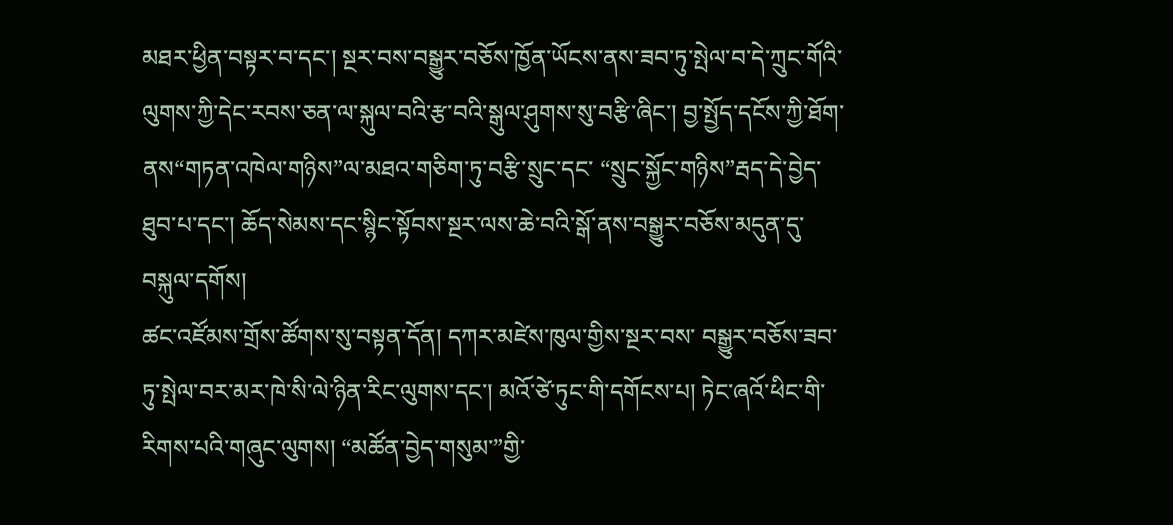མཐར་ཕྱིན་བསྟར་བ་དང་། སྔར་བས་བསྒྱུར་བཅོས་ཁྱོན་ཡོངས་ནས་ཟབ་ཏུ་སྤེལ་བ་དེ་ཀྲུང་གོའི་ལུགས་ཀྱི་དེང་རབས་ཅན་ལ་སྐུལ་བའི་རྩ་བའི་སྒུལ་ཤུགས་སུ་བརྩི་ཞིང་། བྱ་སྤྱོད་དངོས་ཀྱི་ཐོག་ནས“གཏན་འཁེལ་གཉིས”ལ་མཐའ་གཅིག་ཏུ་བརྩི་སྲུང་དང་ “སྲུང་སྐྱོང་གཉིས”རྦད་དེ་བྱེད་ཐུབ་པ་དང་། ཆོད་སེམས་དང་སྙིང་སྟོབས་སྔར་ལས་ཆེ་བའི་སྒོ་ནས་བསྒྱུར་བཅོས་མདུན་དུ་བསྐུལ་དགོས།
ཚང་འཛོམས་གྲོས་ཚོགས་སུ་བསྟན་དོན། དཀར་མཛེས་ཁུལ་གྱིས་སྔར་བས་ བསྒྱུར་བཅོས་ཟབ་ཏུ་སྤེལ་བར་མར་ཁེ་སི་ལེ་ཉིན་རིང་ལུགས་དང་། མའོ་ཙེ་ཏུང་གི་དགོངས་པ། ཏེང་ཞའོ་ཕིང་གི་རིགས་པའི་གཞུང་ལུགས། “མཚོན་བྱེད་གསུམ་”གྱི་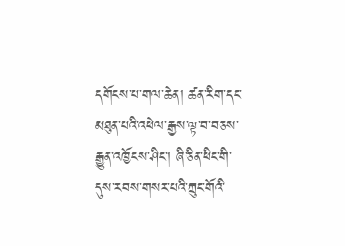དགོངས་པ་གལ་ཆེན། ཚན་རིག་དང་མཐུན་པའི་འཕེལ་རྒྱས་ལྟ་བ་བཅས་རྒྱུན་འཁྱོངས་ཤིང་། ཞི་ཅིན་ཕིང་གི་དུས་རབས་གསར་པའི་ཀྲུང་གོའི་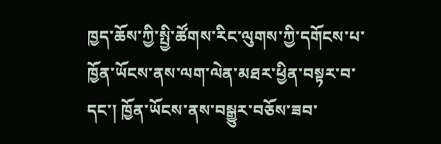ཁྱད་ཆོས་ཀྱི་སྤྱི་ཚོགས་རིང་ལུགས་ཀྱི་དགོངས་པ་ཁྱོན་ཡོངས་ནས་ལག་ལེན་མཐར་ཕྱིན་བསྟར་བ་དང་། ཁྱོན་ཡོངས་ནས་བསྒྱུར་བཅོས་ཟབ་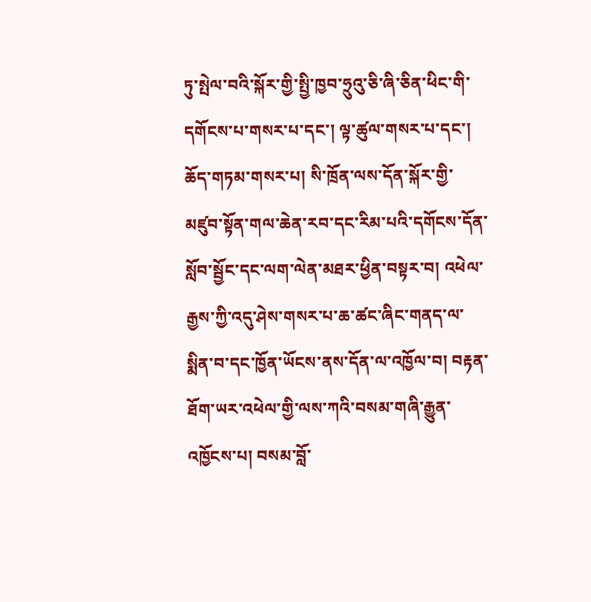ཏུ་སྤེལ་བའི་སྐོར་གྱི་སྤྱི་ཁྱབ་ཧྲུའུ་ཅི་ཞི་ཅིན་ཕིང་གི་དགོངས་པ་གསར་པ་དང་། ལྟ་ཚུལ་གསར་པ་དང་། ཆོད་གཏམ་གསར་པ། སི་ཁྲོན་ལས་དོན་སྐོར་གྱི་མཛུབ་སྟོན་གལ་ཆེན་རབ་དང་རིམ་པའི་དགོངས་དོན་སློབ་སྦྱོང་དང་ལག་ལེན་མཐར་ཕྱིན་བསྟར་བ། འཕེལ་རྒྱས་ཀྱི་འདུ་ཤེས་གསར་པ་ཆ་ཚང་ཞིང་གནད་ལ་སྨིན་བ་དང་ཁྱོན་ཡོངས་ནས་དོན་ལ་འཁྱོལ་བ། བརྟན་ཐོག་ཡར་འཕེལ་གྱི་ལས་ཀའི་བསམ་གཞི་རྒྱུན་འཁྱོངས་པ། བསམ་བློ་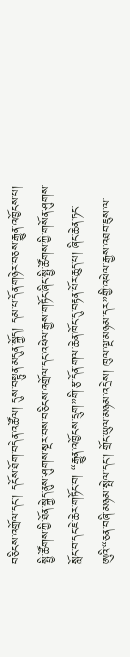བཅིངས་འགྲོལ་དང་། དངོས་ཐོག་བདེན་འཚོལ། དུས་བསྟུན་མདུན་སྐྱོད། དམ་པ་དོན་གཉེར་བཅས་རྒྱུན་འཁྱོངས་པ། སྤྱི་ཚོགས་ཀྱི་ཐོན་སྐྱེད་ནུས་ཤུགས་སྔར་བས་བཅིངས་འགྲོལ་དང་འཕེལ་རྒྱས་གཏོང་ཞིང་སྤྱི་ཚོགས་ཀྱི་གསོན་ཤུགས་སློང་བ་དང་ཇེ་ཆེར་གཏོང་བ། “རྒྱུན་འཁྱོངས་དྲུག”གི་རྩ་དོན་གལ་ཆེན་ཁོང་དུ་བརྟན་པོར་ཆུད་པ། ཞིང་ཆེན་ཏང་ཨུའི་“ཅན་བཞི་མཉམ་སྤེལ་དང་། གྲོང་ཡུལ་མཉམ་འདྲེས། ཁུལ་ལྔ་མཉམ་དར”གྱི་འཕེལ་རྒྱས་འཐབ་ཇུས་ལ་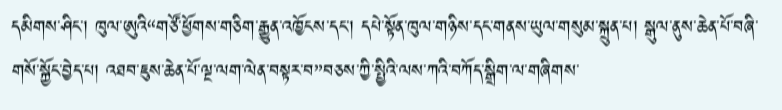དམིགས་ཤིང་། ཁུལ་ཨུའི“གཙོ་ཕྱོགས་གཅིག་རྒྱུན་འཁྱོངས་དང་། དཔེ་སྟོན་ཁུལ་གཉིས་དང་གནས་ཡུལ་གསུམ་སྐྲུན་པ། སྒུལ་ནུས་ཆེན་པོ་བཞི་གསོ་སྐྱོང་བྱེད་པ། འཐབ་ཇུས་ཆེན་པོ་ལྔ་ལག་ལེན་བསྟར་བ”བཅས་ཀྱི་སྤྱིའི་ལས་ཀའི་བཀོད་སྒྲིག་ལ་གཞིགས་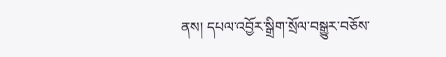ནས། དཔལ་འབྱོར་སྒྲིག་སྲོལ་བསྒྱུར་བཅོས་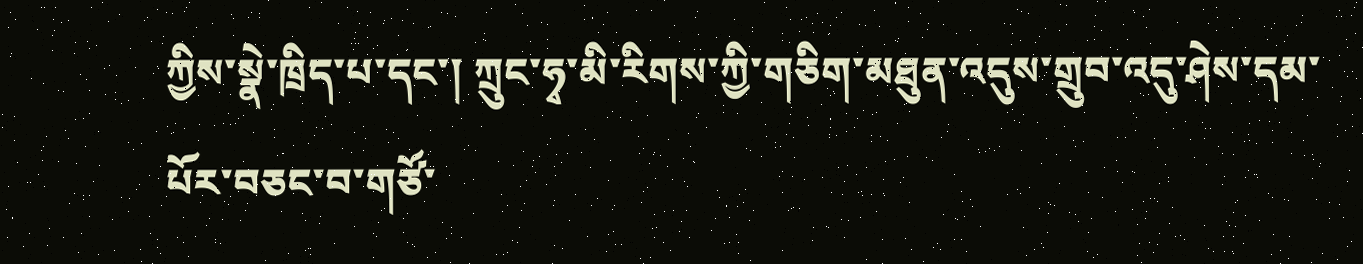ཀྱིས་སྣེ་ཁྲིད་པ་དང་། ཀྲུང་ཧྭ་མི་རིགས་ཀྱི་གཅིག་མཐུན་འདུས་གྲུབ་འདུ་ཤེས་དམ་པོར་བཅང་བ་གཙོ་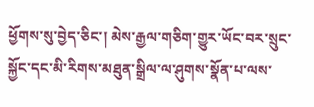ཕྱོགས་སུ་བྱེད་ཅིང་། མེས་རྒྱལ་གཅིག་གྱུར་ཡོང་བར་སྲུང་སྐྱོང་དང་མི་རིགས་མཐུན་སྒྲིལ་ལ་ཤུགས་སྣོན་པ་ལས་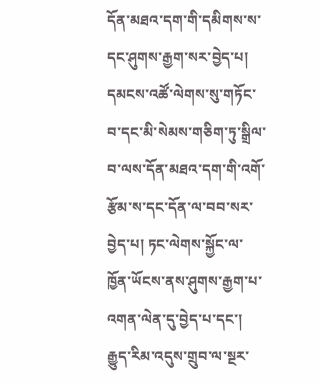དོན་མཐའ་དག་གི་དམིགས་ས་དང་ཤུགས་རྒྱག་སར་བྱེད་པ། དམངས་འཚོ་ལེགས་སུ་གཏོང་བ་དང་མི་སེམས་གཅིག་ཏུ་སྒྲིལ་བ་ལས་དོན་མཐའ་དག་གི་འགོ་རྩོམ་ས་དང་དོན་ལ་བབ་སར་བྱེད་པ། ཏང་ལེགས་སྐྱོང་ལ་ཁྱོན་ཡོངས་ནས་ཤུགས་རྒྱག་པ་འགན་ལེན་དུ་བྱེད་པ་དང་། རྒྱུད་རིམ་འདུས་གྲུབ་ལ་སྔར་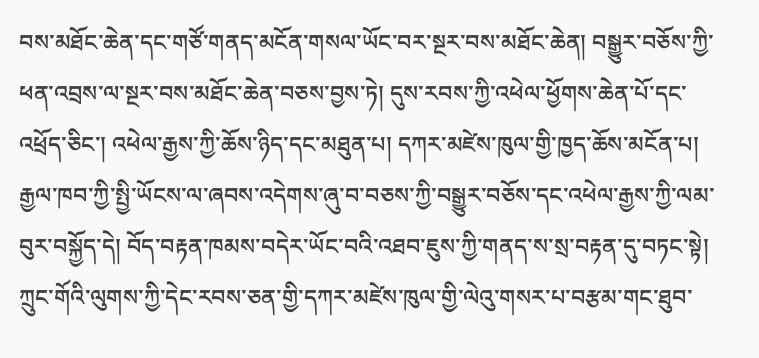བས་མཐོང་ཆེན་དང་གཙོ་གནད་མངོན་གསལ་ཡོང་བར་སྔར་བས་མཐོང་ཆེན། བསྒྱུར་བཅོས་ཀྱི་ཕན་འབྲས་ལ་སྔར་བས་མཐོང་ཆེན་བཅས་བྱས་ཏེ། དུས་རབས་ཀྱི་འཕེལ་ཕྱོགས་ཆེན་པོ་དང་འཕྲོད་ཅིང་། འཕེལ་རྒྱས་ཀྱི་ཆོས་ཉིད་དང་མཐུན་པ། དཀར་མཛེས་ཁུལ་གྱི་ཁྱད་ཆོས་མངོན་པ། རྒྱལ་ཁབ་ཀྱི་སྤྱི་ཡོངས་ལ་ཞབས་འདེགས་ཞུ་བ་བཅས་ཀྱི་བསྒྱུར་བཅོས་དང་འཕེལ་རྒྱས་ཀྱི་ལམ་བུར་བསྐྱོད་དེ། བོད་བརྟན་ཁམས་བདེར་ཡོང་བའི་འཐབ་ཇུས་ཀྱི་གནད་ས་སྲ་བརྟན་དུ་བཏང་སྟེ། ཀྲུང་གོའི་ལུགས་ཀྱི་དེང་རབས་ཅན་གྱི་དཀར་མཛེས་ཁུལ་གྱི་ལེའུ་གསར་པ་བརྩམ་གང་ཐུབ་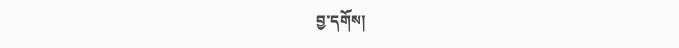བྱ་དགོས།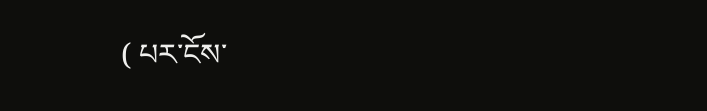( པར་ངོས་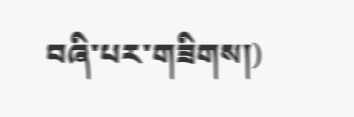བཞི་པར་གཟིགས།)